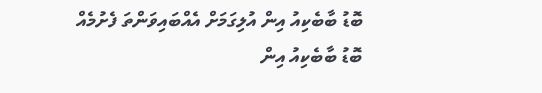ބޮޑު ބާބެކިއު އިން އުލިގަމަށް އެއްބައިވަންތަ ފެށުމެއް
ބޮޑު ބާބެކިއު އިން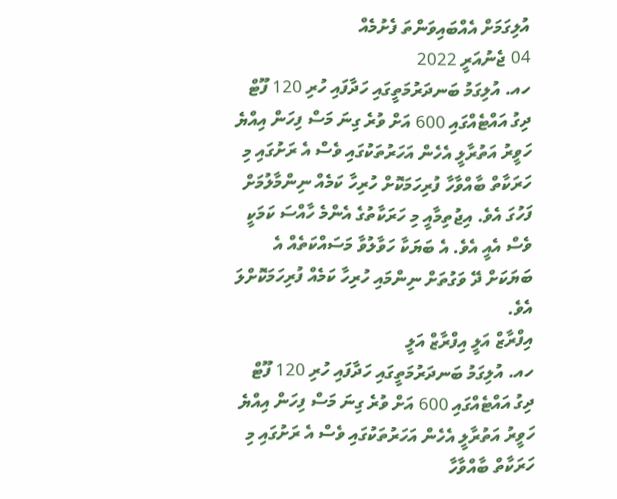އުލިގަމަށް އެއްބައިވަންތަ ފެށުމެއް
04 ޖެނުއަރީ 2022
ހއ. އުލިގަމު ބަނދަރުމަތީގައި ހަދާފައި ހުރި 120 ފޫޓް ދިގު އައްޓެއްގައި 600 އަށް ވުރެ ގިނަ މަސް ފިހަން އިއްޔެ ހަވީރު އަތުރާލީ އެހެން އަހަރުތަކުގައި ވެސް އެ ރަށުގައި މި ހަރަކާތް ބާއްވާހާ ފުރިހަމަކޮށް ހުރިހާ ކަމެއް ނިންމާލުމަށް ފަހުގަ އެވެ. އިޖުތިމާއީ މި ހަރަކާތުގެ އެންމެ ހާއްސަ ކަމަކީ ވެސް އެއީ އެވެ. އެ ބަޔަކާ ހަވާލުވާ މަސައްކަތެއް އެ ބަޔަކަށް ދޭ ވަގުތަށް ނިންމައި ހުރިހާ ކަމެއް ފުރިހަމަކޮށްލަ އެވެ.
އިފްރާޒް އަލީ އިފްރާޒް އަލީ
ހއ. އުލިގަމު ބަނދަރުމަތީގައި ހަދާފައި ހުރި 120 ފޫޓް ދިގު އައްޓެއްގައި 600 އަށް ވުރެ ގިނަ މަސް ފިހަން އިއްޔެ ހަވީރު އަތުރާލީ އެހެން އަހަރުތަކުގައި ވެސް އެ ރަށުގައި މި ހަރަކާތް ބާއްވާހާ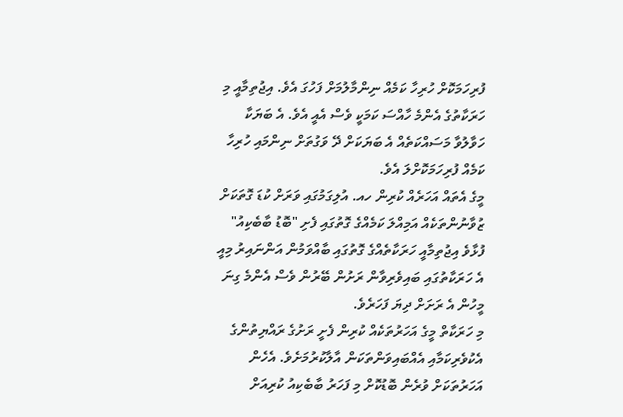ފުރިހަމަކޮށް ހުރިހާ ކަމެއް ނިންމާލުމަށް ފަހުގަ އެވެ. އިޖުތިމާއީ މި ހަރަކާތުގެ އެންމެ ހާއްސަ ކަމަކީ ވެސް އެއީ އެވެ. އެ ބަޔަކާ ހަވާލުވާ މަސައްކަތެއް އެ ބަޔަކަށް ދޭ ވަގުތަށް ނިންމައި ހުރިހާ ކަމެއް ފުރިހަމަކޮށްލަ އެވެ.
މީގެ އެތައް އަހަރެއް ކުރިން ހއ. އުލިގަމުގައި ވަރަށް ކުޑަ ގޮތަކަށް ޒުވާނުންތަކެއް އަމިއްލަ ކަމެއްގެ ގޮތުގައި ފެށި "ބޮޑު ބާބެކިއު" ފުޅާވެ އިޖުތިމާއީ ހަރަކާތެއްގެ ގޮތުގައި ބާއްވަމުން އަންނައިރު މިއީ އެ ހަރަކާތުގައި ބައިވެރިވާން ރަށުން ބޭރުން ވެސް އެންމެ ގިނަ މީހުން އެ ރަށަށް ދިޔަ ފަހަރެވެ.
މި ހަރަކާތް މީގެ އަހަރުތަކެއް ކުރިން ފެށީ ރަށުގެ ރައްޔިތުންގެ އެކުވެރިކަމާއި އެއްބައިވަންތަކަން އާލާކުރުމަށެވެ. އެހެން އަހަރުތަކަށް ވުރެން ބޮޑުކޮށް މި ފަހަރު ބާބެކިއު ކުރިއަށް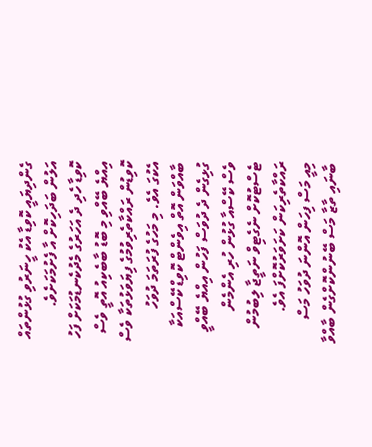ގެންދިޔައީ ކޮވިޑާ އެކު ހީނަރުވި ގުޅުންތައް އަލުން ބަދަހިކޮށް އާ ފެށުމަކަށެވެ.
ކޮވިޑާ ހެދި ދެ އަހަރުގެ މެދުކެނޑުމަކަށް ފަހު އިއްޔެ ބޭއްވި މި ބޮޑު ބާބެކިއު އޮތީ ވެސް ކޮވިޑުން ރައްކާތެރިވުމުގެ ފިޔަވަޅުތަކާ ވެސް އެކުގަ އެވެ. މި މަހުގެ ފުރަތަމަ ދުވަހު ބާއްވަން އޮތް އިވެންޓް ކޮވިޑް ކޭސްއަކާ ގުޅިގެން ދެ ދުވަސް ފަހުން އިއްޔެ ބޭއްވީ ވެސް ކޭސްއާ ގުޅުން ހުރި އެންމެން ޓެސްޓުކޮށް ނެގެޓިވް ނަތީޖާ ލިބުމުން ރައްކާތެރިކަން ކަށަވަރުކޮށްފަ އެވެ.
މިއީ މަސް ފިހަން އޮންނަ ދުވަހު މަސް ބާނައި ތާޒާ މަސް ބޭނުންކޮށްގެން ބާއްވާ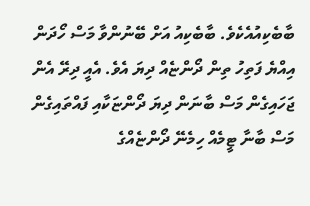ބާބެކިއުއެކެވެ. ބާބެކިއު އަށް ބޭނުންވާ މަސް ހޯދަން އިއްޔެ ފަތިހު ތިން ދޯންޏެއް ދިޔަ އެވެ. އެއީ ދިރޭ އެން ޖަހައިގެން މަސް ބާނަން ދިޔަ ދޯންޏަކާއި ފައްތައިގެން މަސް ބާނާ ޓީމެއް ހިމެނޭ ދޯންޏެއްގެ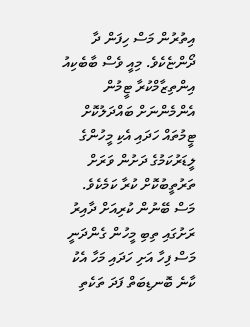އިތުރުން މަސް ހިފަން ދާ ދޯންޏެކެވެ. މިއީ ވެސް ބާބެކިއު އިންތިޒާމްކުރާ ޓީމުން އެންމެންނަށް ބައްދަލުކޮށް ޓީމުތައް ހަދައި އެކި މީހުންގެ ލީޑަރުކަމުގެ ދަށުން ވަރަށް ތަރުތީބުކޮށް ކުރާ ކަމެކެވެ.
މަސް ބޭނުން ކުރިއަށް ދާއިރު ރަށުގައި ތިބި މީހުން ގެންދަނީ މަސް ފިހާ އަށި ހަދައި މަހާ އެކު ކާނެ ބޮނޑިބަތް ފަދަ ތަކެތި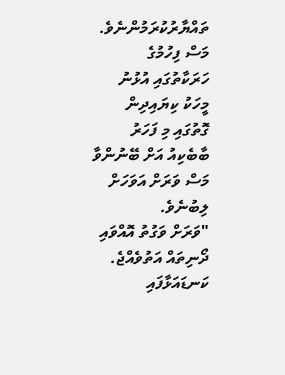ތައްޔާރުކުރަމުންނެވެ.
މަސް ފިހުމުގެ ހަރަކާތުގައި އުޅުނު މީހަކު ކިޔައިދިން ގޮތުގައި މި ފަހަރު ބާބެކިއު އަށް ބޭނުންވާ މަސް ވަރަށް އަވަހަށް ލިބުނެވެ.
"ވަރަށް ވަގުތު އޮއްވައި ދޯނިތައް އަތުވެއްޖެ. ކަނޑައަޅާފައި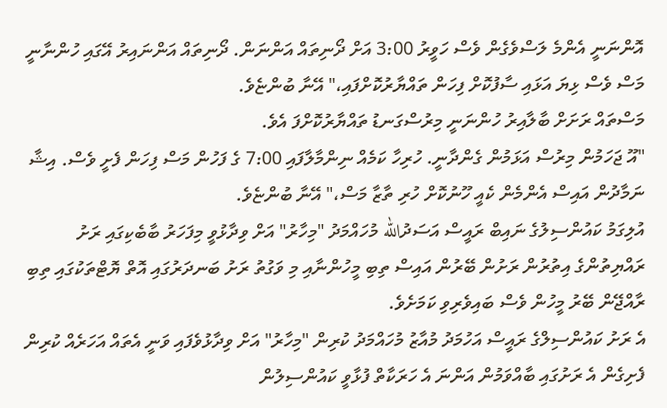އޮންނަނީ އެންމެ ލަސްވެގެން ވެސް ހަވީރު 3:00 އަށް ދޯނިތައް އަންނަން. ދޯނިތައް އަންނައިރު އޭގައި ހުންނާނީ މަސް ވެސް ޅިޔަ އަޅައި ސާފުކޮށް ފިހަން ތައްޔާރުކޮށްފައި،" އޭނާ ބުންޏެވެ.
މަސްތައް ރަށަށް ބާލާއިރު ހުންނަނީ މިރުސްގަނޑު ތައްޔާރުކޮށްފަ އެވެ.
"އޫ ޖަހަމުން މިރުސް އަޅަމުން ގެންދާނީ. ހުރިހާ ކަމެއް ނިންމާލާފައި 7:00 ގެ ފަހުން މަސް ފިހަން ފެށީ ވެސް. އިޝާ ނަމާދުން އައިސް އެންމެން ކެއީ ހޫނުކޮށް ހުރި ތާޒާ މަސް،" އޭނާ ބުންޏެވެ.
އުލިގަމު ކައުންސިލުގެ ނައިބް ރައީސް އަސަދުالله މުހައްމަދު "މިހާރު" އަށް ވިދާޅުވީ މިފަހަރު ބާބެކިގައި ރަށު ރައްޔިތުންގެ އިތުރުން ރަށުން ބޭރުން އައިސް ތިބި މީހުންނާއި މި ވަގުތު ރަށު ބަނދަރުގައި އޮތް ޔޮޓްތަކުގައި ތިބި ރާއްޖޭން ބޭރު މީހުން ވެސް ބައިވެރިވި ކަމަށެވެ.
އެ ރަށު ކައުންސިލްގެ ރައީސް އަހުމަދު މުއާޒު މުހައްމަދު ކުރިން "މިހާރު" އަށް ވިދާޅުވެފައި ވަނީ އެތައް އަހަރެއް ކުރިން ފެށިގެން އެ ރަށުގައި ބާއްވަމުން އަންނަ އެ ހަރަކާތް ފުޅާވީ ކައުންސިލުން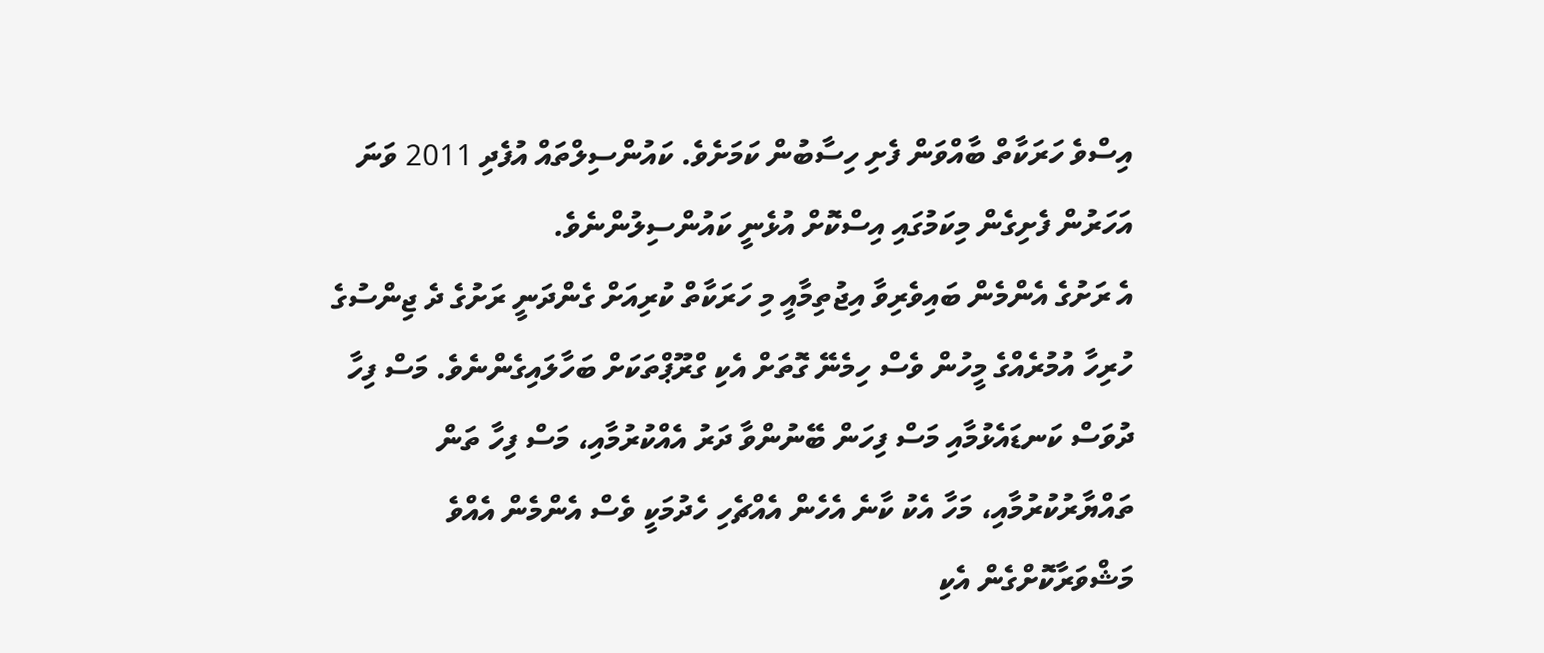އިސްވެ ހަރަކާތް ބާއްވަން ފެށި ހިސާބުން ކަމަށެވެ. ކައުންސިލްތައް އުފެދި 2011 ވަނަ އަހަރުން ފެށިގެން މިކަމުގައި އިސްކޮށް އުޅެނީ ކައުންސިލުންނެވެ.
އެ ރަށުގެ އެންމެން ބައިވެރިވާ އިޖުތިމާއީ މި ހަރަކާތް ކުރިއަށް ގެންދަނީ ރަށުގެ ދެ ޖިންސުގެ ހުރިހާ އުމުރެއްގެ މީހުން ވެސް ހިމެނޭ ގޮތަށް އެކި ގްރޫޕްތަކަށް ބަހާލައިގެންނެވެ. މަސް ފިހާ ދުވަސް ކަނޑައެޅުމާއި މަސް ފިހަން ބޭނުންވާ ދަރު އެއްކުރުމާއި، މަސް ފިހާ ތަން ތައްޔާރުކުރުމާއި، މަހާ އެކު ކާނެ އެހެން އެއްޗެހި ހެދުމަކީ ވެސް އެންމެން އެއްވެ މަޝްވަރާކޮށްގެން އެކި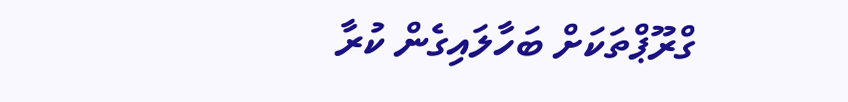ގްރޫޕްތަކަށް ބަހާލައިގެން ކުރާ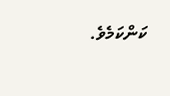ކަންކަމެވެ.